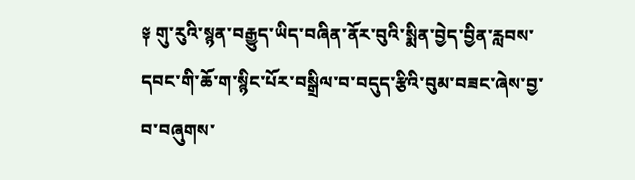༈ གུ་རུའི་སྙན་བརྒྱུད་ཡིད་བཞིན་ནོར་བུའི་སྨིན་བྱེད་བྱིན་རླབས་དབང་གི་ཆོ་ག་སྙིང་པོར་བསྒྲིལ་བ་བདུད་རྩིའི་བུམ་བཟང་ཞེས་བྱ་བ་བཞུགས་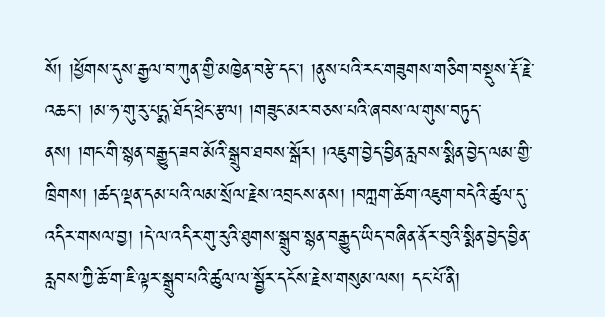སོ། །ཕྱོགས་དུས་རྒྱལ་བ་ཀུན་གྱི་མཁྱེན་བརྩེ་དང་། །ནུས་པའི་རང་གཟུགས་གཅིག་བསྡུས་རྡོ་རྗེ་འཆང་། །མ་ཧ་གུ་རུ་པདྨ་ཐོད་ཕྲེང་རྩལ། །གཟུང་མར་བཅས་པའི་ཞབས་ལ་གུས་བཏུད་ནས། །གང་གི་སྙན་བརྒྱུད་ཟབ་མོའི་སྒྲུབ་ཐབས་སྒོར། །འཇུག་བྱེད་བྱིན་རླབས་སྨིན་བྱེད་ལམ་གྱི་ཁྲིགས། །ཚད་ལྡན་དམ་པའི་ལམ་སྲོལ་རྗེས་འབྲངས་ནས། །བཀླག་ཆོག་འཇུག་བདེའི་ཚུལ་དུ་འདིར་གསལ་བྱ། །དེ་ལ་འདིར་གུ་རུའི་ཐུགས་སྒྲུབ་སྙན་བརྒྱུད་ཡིད་བཞིན་ནོར་བུའི་སྨིན་བྱེད་བྱིན་རླབས་ཀྱི་ཆོ་ག་ཇི་ལྟར་སྒྲུབ་པའི་ཚུལ་ལ་སྦྱོར་དངོས་རྗེས་གསུམ་ལས། དང་པོ་ནི།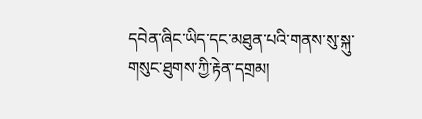དབེན་ཞིང་ཡིད་དང་མཐུན་པའི་གནས་སུ་སྐུ་གསུང་ཐུགས་ཀྱི་རྟེན་དགྲམ།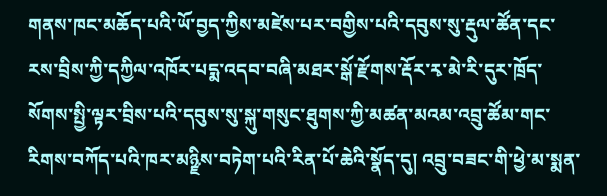གནས་ཁང་མཆོད་པའི་ཡོ་བྱད་ཀྱིས་མཛེས་པར་བགྱིས་པའི་དབུས་སུ་རྡུལ་ཚོན་དང་རས་བྲིས་ཀྱི་དཀྱིལ་འཁོར་པདྨ་འདབ་བཞི་མཐར་སྒོ་རྫོགས་རྡོར་རྭ་མེ་རི་དུར་ཁྲོད་སོགས་སྤྱི་ལྟར་བྲིས་པའི་དབུས་སུ་སྐུ་གསུང་ཐུགས་ཀྱི་མཚན་མའམ་འབྲུ་ཚོམ་གང་རིགས་བཀོད་པའི་ཁར་མཉྫིས་བཏེག་པའི་རིན་པོ་ཆེའི་སྣོད་དུ། འབྲུ་བཟང་གི་ཕྱེ་མ་སྨན་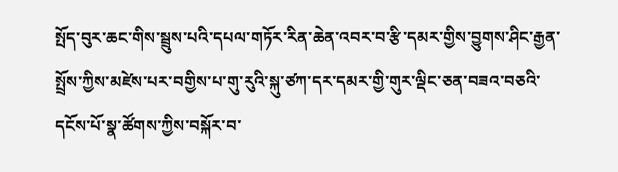སྤོད་བུར་ཆང་གིས་སྦྲུས་པའི་དཔལ་གཏོར་རིན་ཆེན་འབར་བ་རྩི་དམར་གྱིས་བྱུགས་ཤིང་རྒྱན་སྤྲོས་ཀྱིས་མཛེས་པར་བགྱིས་པ་གུ་རུའི་སྐུ་ཙཀ་དར་དམར་གྱི་གུར་ལྡིང་ཅན་བཟའ་བཅའི་དངོས་པོ་སྣ་ཚོགས་ཀྱིས་བསྐོར་བ་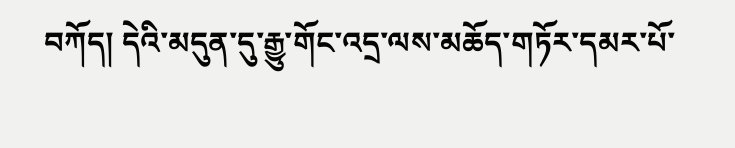བཀོད། དེའི་མདུན་དུ་རྒྱུ་གོང་འདྲ་ལས་མཆོད་གཏོར་དམར་པོ་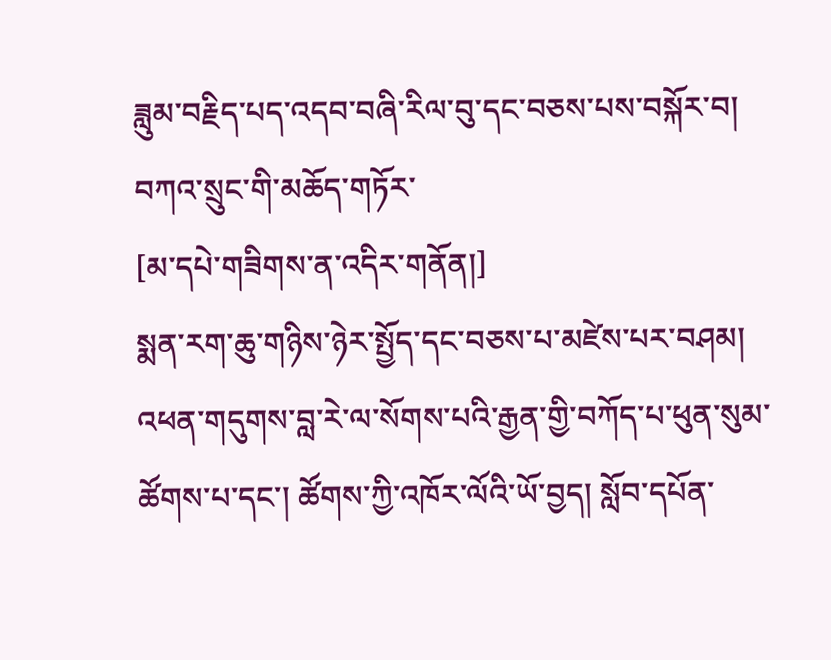ཟླུམ་བརྗིད་པད་འདབ་བཞི་རིལ་བུ་དང་བཅས་པས་བསྐོར་བ། བཀའ་སྲུང་གི་མཆོད་གཏོར་
[མ་དཔེ་གཟིགས་ན་འདིར་གནོན།]
སྨན་རག་ཆུ་གཉིས་ཉེར་སྤྱོད་དང་བཅས་པ་མཛེས་པར་བཤམ། འཕན་གདུགས་བླ་རེ་ལ་སོགས་པའི་རྒྱན་གྱི་བཀོད་པ་ཕུན་སུམ་ཚོགས་པ་དང་། ཚོགས་ཀྱི་འཁོར་ལོའི་ཡོ་བྱད། སློབ་དཔོན་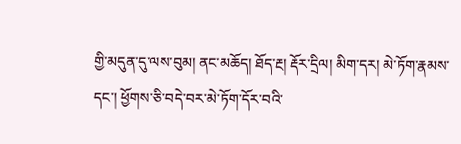གྱི་མདུན་དུ་ལས་བུམ། ནང་མཆོད། ཐོད་རྔ། རྡོར་དྲིལ། མིག་དར། མེ་ཏོག་རྣམས་དང་། ཕྱོགས་ཅི་བདེ་བར་མེ་ཏོག་དོར་བའི་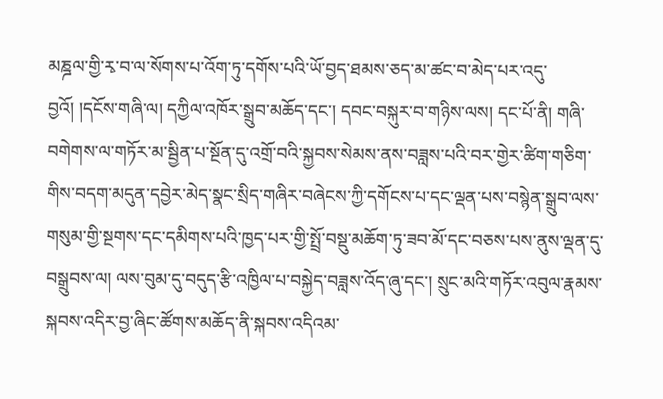མཎྜལ་གྱི་རྭ་བ་ལ་སོགས་པ་འོག་ཏུ་དགོས་པའི་ཡོ་བྱད་ཐམས་ཅད་མ་ཚང་བ་མེད་པར་འདུ་བྱའོ། །དངོས་གཞི་ལ། དཀྱིལ་འཁོར་སྒྲུབ་མཆོད་དང་། དབང་བསྐུར་བ་གཉིས་ལས། དང་པོ་ནི། གཞི་བགེགས་ལ་གཏོར་མ་སྦྱིན་པ་སྔོན་དུ་འགྲོ་བའི་སྐྱབས་སེམས་ནས་བཟླས་པའི་བར་གྱེར་ཚིག་གཅིག་གིས་བདག་མདུན་དབྱེར་མེད་སྣང་སྲིད་གཞིར་བཞེངས་ཀྱི་དགོངས་པ་དང་ལྡན་པས་བསྙེན་སྒྲུབ་ལས་གསུམ་གྱི་སྔགས་དང་དམིགས་པའི་ཁྱད་པར་གྱི་སྤྲོ་བསྡུ་མཆོག་ཏུ་ཟབ་མོ་དང་བཅས་པས་ནུས་ལྡན་དུ་བསྒྲུབས་ལ། ལས་བུམ་དུ་བདུད་རྩི་འཁྱིལ་པ་བསྐྱེད་བཟླས་འོད་ཞུ་དང་། སྲུང་མའི་གཏོར་འབུལ་རྣམས་སྐབས་འདིར་བྱ་ཞིང་ཚོགས་མཆོད་ནི་སྐབས་འདིའམ་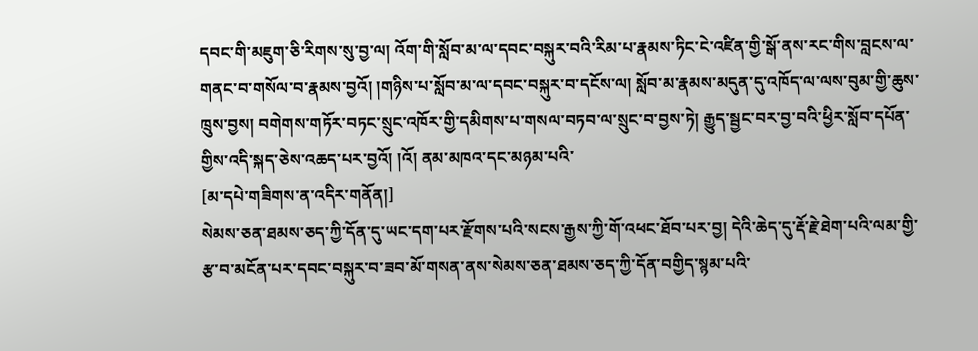དབང་གི་མཇུག་ཅི་རིགས་སུ་བྱ་ལ། འོག་གི་སློབ་མ་ལ་དབང་བསྐུར་བའི་རིམ་པ་རྣམས་ཏིང་ངེ་འཛིན་གྱི་སྒོ་ནས་རང་གིས་བླངས་ལ་གནང་བ་གསོལ་བ་རྣམས་བྱའོ། །གཉིས་པ་སློབ་མ་ལ་དབང་བསྐུར་བ་དངོས་ལ། སློབ་མ་རྣམས་མདུན་དུ་འཁོད་ལ་ལས་བུམ་གྱི་ཆུས་ཁྲུས་བྱས། བགེགས་གཏོར་བཏང་སྲུང་འཁོར་གྱི་དམིགས་པ་གསལ་བཏབ་ལ་སྲུང་བ་བྱས་ཏེ། རྒྱུད་སྦྱང་བར་བྱ་བའི་ཕྱིར་སློབ་དཔོན་གྱིས་འདི་སྐད་ཅེས་འཆད་པར་བྱའོ། །འོ། ནམ་མཁའ་དང་མཉམ་པའི་
[མ་དཔེ་གཟིགས་ན་འདིར་གནོན།]
སེམས་ཅན་ཐམས་ཅད་ཀྱི་དོན་དུ་ཡང་དག་པར་རྫོགས་པའི་སངས་རྒྱས་ཀྱི་གོ་འཕང་ཐོབ་པར་བྱ། དེའི་ཆེད་དུ་རྡོ་རྗེ་ཐེག་པའི་ལམ་གྱི་རྩ་བ་མངོན་པར་དབང་བསྐུར་བ་ཟབ་མོ་གསན་ནས་སེམས་ཅན་ཐམས་ཅད་ཀྱི་དོན་བགྱིད་སྙམ་པའི་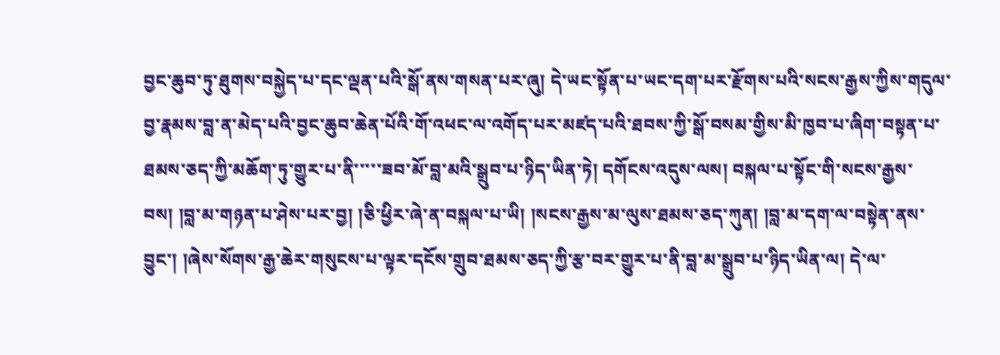བྱང་ཆུབ་ཏུ་ཐུགས་བསྐྱེད་པ་དང་ལྡན་པའི་སྒོ་ནས་གསན་པར་ཞུ། དེ་ཡང་སྟོན་པ་ཡང་དག་པར་རྫོགས་པའི་སངས་རྒྱས་ཀྱིས་གདུལ་བྱ་རྣམས་བླ་ན་མེད་པའི་བྱང་ཆུབ་ཆེན་པོའི་གོ་འཕང་ལ་འགོད་པར་མཛད་པའི་ཐབས་ཀྱི་སྒོ་བསམ་གྱིས་མི་ཁྱབ་པ་ཞིག་བསྟན་པ་ཐམས་ཅད་ཀྱི་མཆོག་ཏུ་གྱུར་པ་ནི་་་་་ཟབ་མོ་བླ་མའི་སྒྲུབ་པ་ཉིད་ཡིན་ཏེ། དགོངས་འདུས་ལས། བསྐལ་པ་སྟོང་གི་སངས་རྒྱས་བས། །བླ་མ་གཉན་པ་ཤེས་པར་བྱ། །ཅི་ཕྱིར་ཞེ་ན་བསྐལ་པ་ཡི། །སངས་རྒྱས་མ་ལུས་ཐམས་ཅད་ཀུན། །བླ་མ་དག་ལ་བསྟེན་ནས་བྱུང་། །ཞེས་སོགས་རྒྱ་ཆེར་གསུངས་པ་ལྟར་དངོས་གྲུབ་ཐམས་ཅད་ཀྱི་རྩ་བར་གྱུར་པ་ནི་བླ་མ་སྒྲུབ་པ་ཉིད་ཡིན་ལ། དེ་ལ་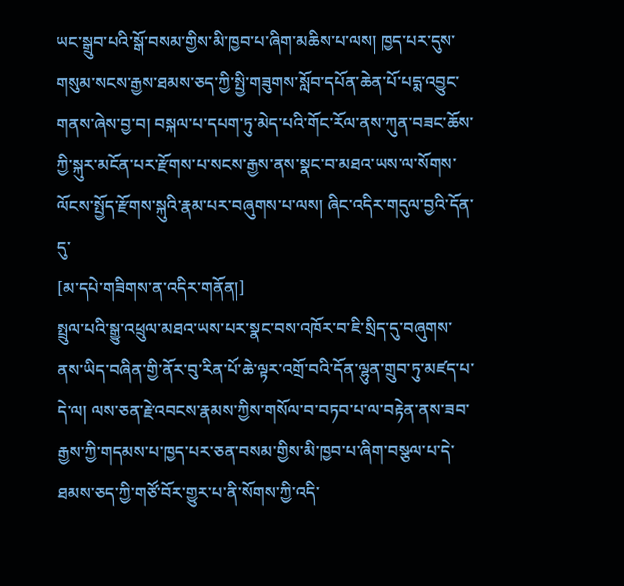ཡང་སྒྲུབ་པའི་སྒོ་བསམ་གྱིས་མི་ཁྱབ་པ་ཞིག་མཆིས་པ་ལས། ཁྱད་པར་དུས་གསུམ་སངས་རྒྱས་ཐམས་ཅད་ཀྱི་སྤྱི་གཟུགས་སློབ་དཔོན་ཆེན་པོ་པདྨ་འབྱུང་གནས་ཞེས་བྱ་བ། བསྐལ་པ་དཔག་ཏུ་མེད་པའི་གོང་རོལ་ནས་ཀུན་བཟང་ཆོས་ཀྱི་སྐུར་མངོན་པར་རྫོགས་པ་སངས་རྒྱས་ནས་སྣང་བ་མཐའ་ཡས་ལ་སོགས་ལོངས་སྤྱོད་རྫོགས་སྐུའི་རྣམ་པར་བཞུགས་པ་ལས། ཞིང་འདིར་གདུལ་བྱའི་དོན་དུ་
[མ་དཔེ་གཟིགས་ན་འདིར་གནོན།]
སྤྲུལ་པའི་སྒྱུ་འཕྲུལ་མཐའ་ཡས་པར་སྣང་བས་འཁོར་བ་ཇི་སྲིད་དུ་བཞུགས་ནས་ཡིད་བཞིན་གྱི་ནོར་བུ་རིན་པོ་ཆེ་ལྟར་འགྲོ་བའི་དོན་ལྷུན་གྲུབ་ཏུ་མཛད་པ་དེ་ལ། ལས་ཅན་རྗེ་འབངས་རྣམས་ཀྱིས་གསོལ་བ་བཏབ་པ་ལ་བརྟེན་ནས་ཟབ་རྒྱས་ཀྱི་གདམས་པ་ཁྱད་པར་ཅན་བསམ་གྱིས་མི་ཁྱབ་པ་ཞིག་བསྩལ་པ་དེ་ཐམས་ཅད་ཀྱི་གཙོ་བོར་གྱུར་པ་ནི་སོགས་ཀྱི་འདི་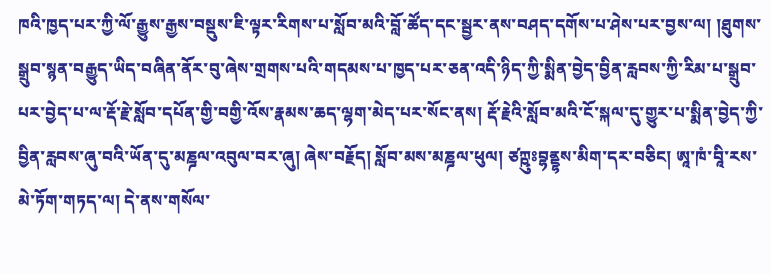ཁའི་ཁྱད་པར་ཀྱི་ལོ་རྒྱུས་རྒྱས་བསྡུས་ཇི་ལྟར་རིགས་པ་སློབ་མའི་བློ་ཚོད་དང་སྦྱར་ནས་བཤད་དགོས་པ་ཤེས་པར་བྱས་ལ། །ཐུགས་སྒྲུབ་སྙན་བརྒྱུད་ཡིད་བཞིན་ནོར་བུ་ཞེས་གྲགས་པའི་གདམས་པ་ཁྱད་པར་ཅན་འདི་ཉིད་ཀྱི་སྨིན་བྱེད་བྱིན་རླབས་ཀྱི་རིམ་པ་སྒྲུབ་པར་བྱེད་པ་ལ་རྡོ་རྗེ་སློབ་དཔོན་གྱི་བགྱི་འོས་རྣམས་ཆད་ལྷག་མེད་པར་སོང་ནས། རྡོ་རྗེའི་སློབ་མའི་ངོ་སྐལ་དུ་གྱུར་པ་སྨིན་བྱེད་ཀྱི་བྱིན་རླབས་ཞུ་བའི་ཡོན་དུ་མཎྜལ་འབུལ་བར་ཞུ། ཞེས་བརྗོད། སློབ་མས་མཎྜལ་ཕུལ། ཙཀྵུཿབྷནྡྷས་མིག་དར་བཅིང། ཨཱ་ཁཾ་བཱི་རས་མེ་ཏོག་གཏད་ལ། དེ་ནས་གསོལ་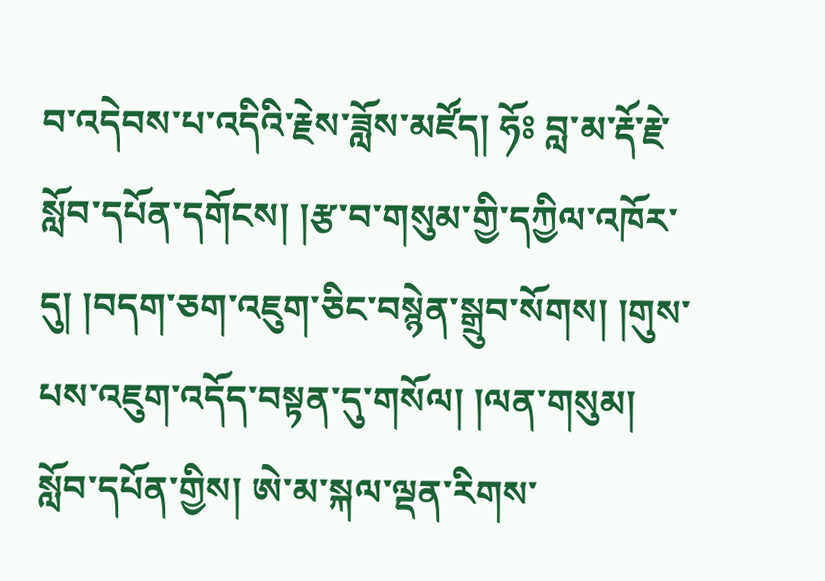བ་འདེབས་པ་འདིའི་རྗེས་ཟློས་མཛོད། ཧོཿ བླ་མ་རྡོ་རྗེ་སློབ་དཔོན་དགོངས། །རྩ་བ་གསུམ་གྱི་དཀྱིལ་འཁོར་དུ། །བདག་ཅག་འཇུག་ཅིང་བསྙེན་སྒྲུབ་སོགས། །གུས་པས་འཇུག་འདོད་བསྟན་དུ་གསོལ། །ལན་གསུམ། སློབ་དཔོན་གྱིས། ཨེ་མ་སྐལ་ལྡན་རིགས་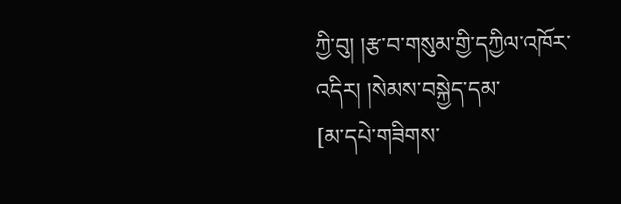ཀྱི་བུ། །རྩ་བ་གསུམ་གྱི་དཀྱིལ་འཁོར་འདིར། །སེམས་བསྐྱེད་དམ་
[མ་དཔེ་གཟིགས་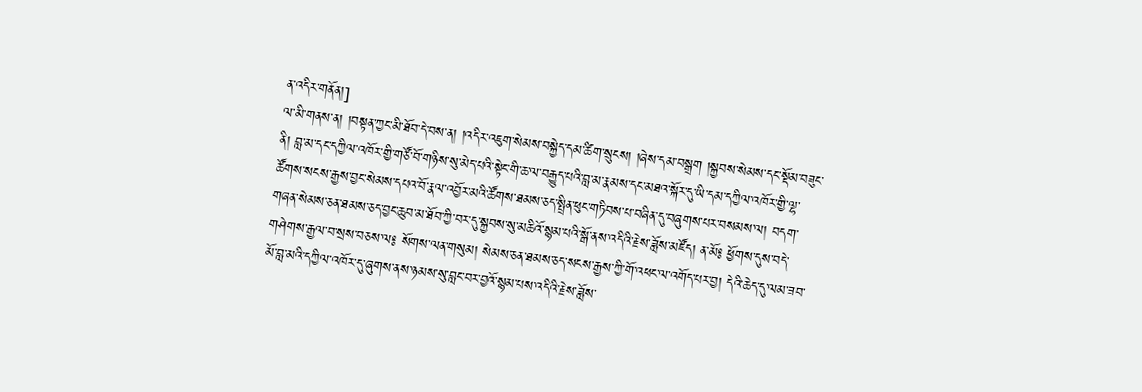ན་འདིར་གནོན།]
ལ་མི་གནས་ན། །བསྟན་ཀྱང་མི་ཐོབ་དེ་བས་ན། །འདིར་འཇུག་སེམས་བསྐྱེད་དམ་ཚིག་སྲུངས། །ཞེས་དམ་བསྒྲག །སྐྱབས་སེམས་དང་སྡོམ་བཟུང་ནི། བླ་མ་དང་དཀྱིལ་འཁོར་གྱི་གཙོ་བོ་གཉིས་སུ་མེད་པའི་སྟེང་གི་ཆ་ལ་བརྒྱུད་པའི་བླ་མ་རྣམས་དང་མཐའ་སྐོར་དུ་ཡི་དམ་དཀྱིལ་འཁོར་གྱི་ལྷ་ཚོགས་སངས་རྒྱས་བྱང་སེམས་དཔའ་བོ་རྣལ་འབྱོར་མའི་ཚོགས་ཐམས་ཅད་སྤྲིན་ཕུང་གཏིབས་པ་བཞིན་དུ་བཞུགས་པར་བསམས་ལ། བདག་གཞན་སེམས་ཅན་ཐམས་ཅད་བྱང་ཆུབ་མ་ཐོབ་ཀྱི་བར་དུ་སྐྱབས་སུ་མཆིའོ་སྙམ་པའི་སྒོ་ནས་འདིའི་རྗེས་ཟློས་མཛོད། ན་མོ༔ ཕྱོགས་དུས་བདེ་གཤེགས་རྒྱལ་བ་སྲས་བཅས་ལ༔ སོགས་ལན་གསུམ། སེམས་ཅན་ཐམས་ཅད་སངས་རྒྱས་ཀྱི་གོ་འཕང་ལ་འགོད་པར་བྱ། དེའི་ཆེད་དུ་ལམ་ཟབ་མོ་བླ་མའི་དཀྱིལ་འཁོར་དུ་ཞུགས་ནས་ཉམས་སུ་བླང་བར་བྱའོ་སྙམ་པས་འདིའི་རྗེས་ཟློས་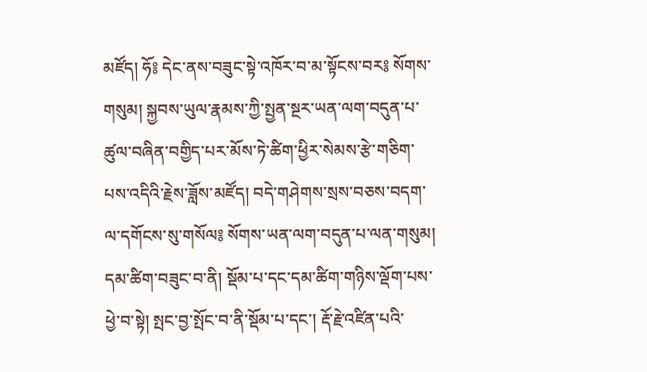མཛོད། ཧོ༔ དེང་ནས་བཟུང་སྟེ་འཁོར་བ་མ་སྟོངས་བར༔ སོགས་གསུམ། སྐྱབས་ཡུལ་རྣམས་ཀྱི་སྤྱན་སྔར་ཡན་ལག་བདུན་པ་ཚུལ་བཞིན་བགྱིད་པར་མོས་ཏེ་ཚིག་ཕྱིར་སེམས་རྩེ་གཅིག་པས་འདིའི་རྗེས་ཟློས་མཛོད། བདེ་གཤེགས་སྲས་བཅས་བདག་ལ་དགོངས་སུ་གསོལ༔ སོགས་ཡན་ལག་བདུན་པ་ལན་གསུམ། དམ་ཚིག་བཟུང་བ་ནི། སྡོམ་པ་དང་དམ་ཚིག་གཉིས་ལྡོག་པས་ཕྱེ་བ་སྟེ། སྤང་བྱ་སྤོང་བ་ནི་སྡོམ་པ་དང་། རྡོ་རྗེ་འཛིན་པའི་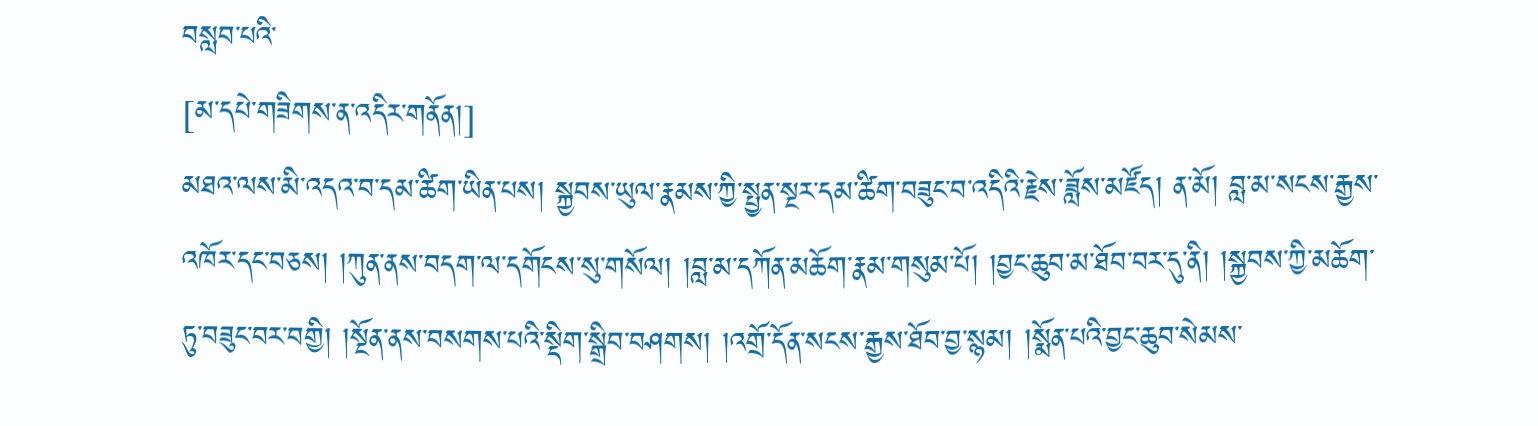བསླབ་པའི་
[མ་དཔེ་གཟིགས་ན་འདིར་གནོན།]
མཐའ་ལས་མི་འདའ་བ་དམ་ཚིག་ཡིན་པས། སྐྱབས་ཡུལ་རྣམས་ཀྱི་སྤྱན་སྔར་དམ་ཚིག་བཟུང་བ་འདིའི་རྗེས་ཟློས་མཛོད། ན་མོ། བླ་མ་སངས་རྒྱས་འཁོར་དང་བཅས། །ཀུན་ནས་བདག་ལ་དགོངས་སུ་གསོལ། །བླ་མ་དཀོན་མཆོག་རྣམ་གསུམ་པོ། །བྱང་ཆུབ་མ་ཐོབ་བར་དུ་ནི། །སྐྱབས་ཀྱི་མཆོག་ཏུ་བཟུང་བར་བགྱི། །སྔོན་ནས་བསགས་པའི་སྡིག་སྒྲིབ་བཤགས། །འགྲོ་དོན་སངས་རྒྱས་ཐོབ་བྱ་སྙམ། །སྨོན་པའི་བྱང་ཆུབ་སེམས་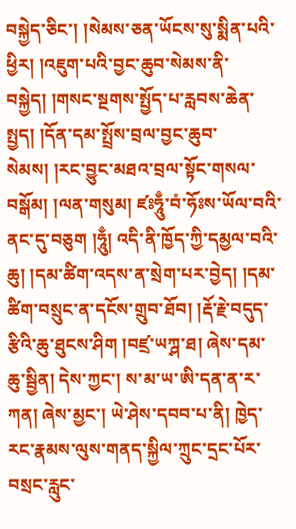བསྐྱེད་ཅིང་། །སེམས་ཅན་ཡོངས་སུ་སྨིན་པའི་ཕྱིར། །འཇུག་པའི་བྱང་ཆུབ་སེམས་ནི་བསྐྱེད། །གསང་སྔགས་སྤྱོད་པ་རླབས་ཆེན་སྤྱད། །དོན་དམ་སྤྲོས་བྲལ་བྱང་ཆུབ་སེམས། །རང་བྱུང་མཐའ་བྲལ་སྟོང་གསལ་བསྒོམ། །ལན་གསུམ། ཛཿཧཱུྃ་བཾ་ཧོཿས་ཡོལ་བའི་ནང་དུ་བཅུག །ཧཱུྃ། འདི་ནི་ཁྱོད་ཀྱི་དམྱལ་བའི་ཆུ། །དམ་ཚིག་འདས་ན་སྲེག་པར་བྱེད། །དམ་ཚིག་བསྲུང་ན་དངོས་གྲུབ་ཐོབ། །རྡོ་རྗེ་བདུད་རྩིའི་ཆུ་ཐུངས་ཤིག །བཛྲ་ཡཀྴ་ཐ། ཞེས་དམ་ཆུ་སྦྱིན། དེས་ཀྱང་། ས་མ་ཡ་ཨི་དན་ན་ར་ཀན། ཞེས་མྱང་། ཡེ་ཤེས་དབབ་པ་ནི། ཁྱེད་རང་རྣམས་ལུས་གནད་སྐྱིལ་ཀྲུང་དྲང་པོར་བསྲང་རླུང་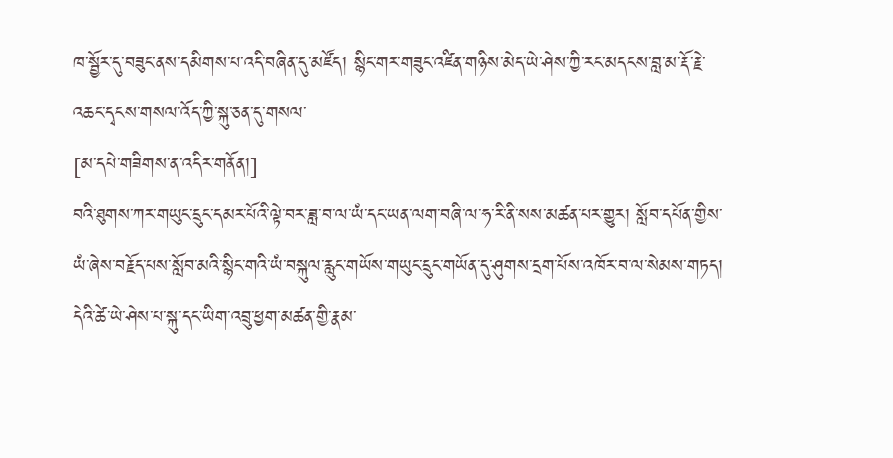ཁ་སྦྱོར་དུ་བཟུང་ནས་དམིགས་པ་འདི་བཞིན་དུ་མཛོད། སྙིང་གར་གཟུང་འཛིན་གཉིས་མེད་ཡེ་ཤེས་ཀྱི་རང་མདངས་བླ་མ་རྡོ་རྗེ་འཆང་དྭངས་གསལ་འོད་ཀྱི་སྐུ་ཅན་དུ་གསལ་
[མ་དཔེ་གཟིགས་ན་འདིར་གནོན།]
བའི་ཐུགས་ཀར་གཡུང་དྲུང་དམར་པོའི་ལྟེ་བར་ཟླ་བ་ལ་ཡཾ་དང་ཡན་ལག་བཞི་ལ་ཧ་རི་ནི་སས་མཚན་པར་གྱུར། སློབ་དཔོན་གྱིས་ཡཾ་ཞེས་བརྗོད་པས་སློབ་མའི་སྙིང་གའི་ཡཾ་བསྐུལ་རླུང་གཡོས་གཡུང་དྲུང་གཡོན་དུ་ཤུགས་དྲག་པོས་འཁོར་བ་ལ་སེམས་གཏད། དེའི་ཚེ་ཡེ་ཤེས་པ་སྐུ་དང་ཡིག་འབྲུ་ཕྱག་མཚན་གྱི་རྣམ་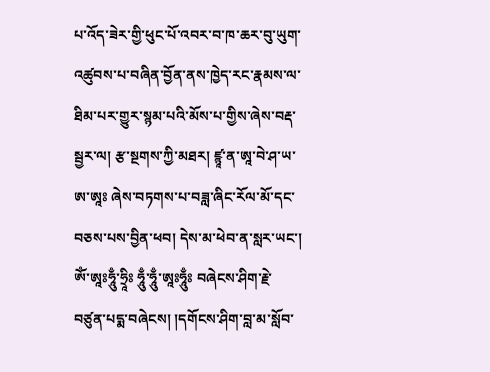པ་འོད་ཟེར་གྱི་ཕུང་པོ་འབར་བ་ཁ་ཆར་བུ་ཡུག་འཚུབས་པ་བཞིན་བྱོན་ནས་ཁྱེད་རང་རྣམས་ལ་ཐིམ་པར་གྱུར་སྙམ་པའི་མོས་པ་གྱིས་ཞེས་བརྡ་སྦྱར་ལ། རྩ་སྔགས་ཀྱི་མཐར། ཛྙཱ་ན་ཨཱ་བེ་ཤ་ཡ་ཨ་ཨཱཿ ཞེས་བཏགས་པ་བཟླ་ཞིང་རོལ་མོ་དང་བཅས་པས་བྱིན་ཕབ། དེས་མ་ཕེབ་ན་སླར་ཡང་། ཨོཾ་ཨཱཿཧཱུྃ་ཧྲཱིཿ ཧཱུྃ་ཧཱུྃ་ཨཱཿཧཱུྃཿ བཞེངས་ཤིག་རྗེ་བཙུན་པདྨ་བཞེངས། །དགོངས་ཤིག་བླ་མ་སློབ་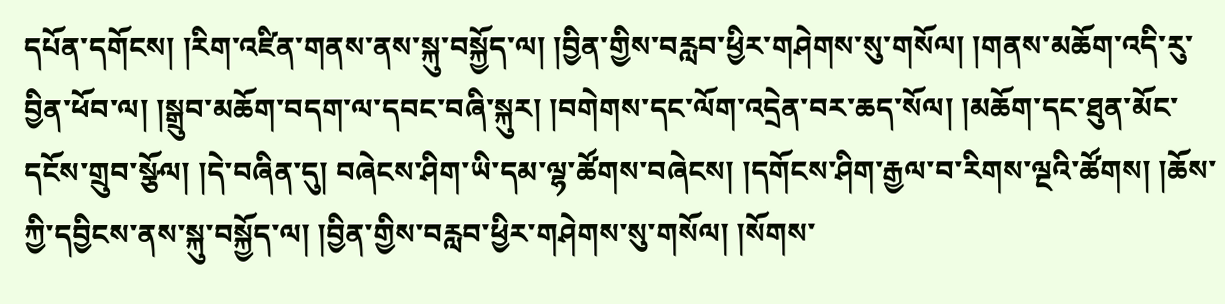དཔོན་དགོངས། །རིག་འཛིན་གནས་ནས་སྐུ་བསྐྱོད་ལ། །བྱིན་གྱིས་བརླབ་ཕྱིར་གཤེགས་སུ་གསོལ། །གནས་མཆོག་འདི་རུ་བྱིན་ཕོབ་ལ། །སྒྲུབ་མཆོག་བདག་ལ་དབང་བཞི་སྐུར། །བགེགས་དང་ལོག་འདྲེན་བར་ཆད་སོལ། །མཆོག་དང་ཐུན་མོང་དངོས་གྲུབ་སྩོལ། །དེ་བཞིན་དུ། བཞེངས་ཤིག་ཡི་དམ་ལྷ་ཚོགས་བཞེངས། །དགོངས་ཤིག་རྒྱལ་བ་རིགས་ལྔའི་ཚོགས། །ཆོས་ཀྱི་དབྱིངས་ནས་སྐུ་བསྐྱོད་ལ། །བྱིན་གྱིས་བརླབ་ཕྱིར་གཤེགས་སུ་གསོལ། །སོགས་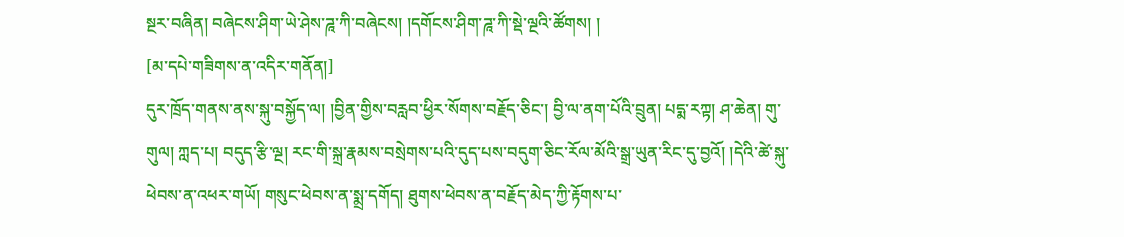སྔར་བཞིན། བཞེངས་ཤིག་ཡེ་ཤེས་ཌཱ་ཀི་བཞེངས། །དགོངས་ཤིག་ཌཱ་ཀི་སྡེ་ལྔའི་ཚོགས། །
[མ་དཔེ་གཟིགས་ན་འདིར་གནོན།]
དུར་ཁྲོད་གནས་ནས་སྐུ་བསྐྱོད་ལ། །བྱིན་གྱིས་བརླབ་ཕྱིར་སོགས་བརྗོད་ཅིང་། བྱི་ལ་ནག་པོའི་བྲུན། པདྨ་རཀྟ། ཤ་ཆེན། གུ་གུལ། ཀླད་པ། བདུད་རྩི་ལྔ། རང་གི་སྐྲ་རྣམས་བསྲེགས་པའི་དུད་པས་བདུག་ཅིང་རོལ་མོའི་སྒྲ་ཡུན་རིང་དུ་བྱའོ། །དེའི་ཚེ་སྐུ་ཕེབས་ན་འཕར་གཡོ། གསུང་ཕེབས་ན་སྨྲ་དགོད། ཐུགས་ཕེབས་ན་བརྗོད་མེད་ཀྱི་རྟོགས་པ་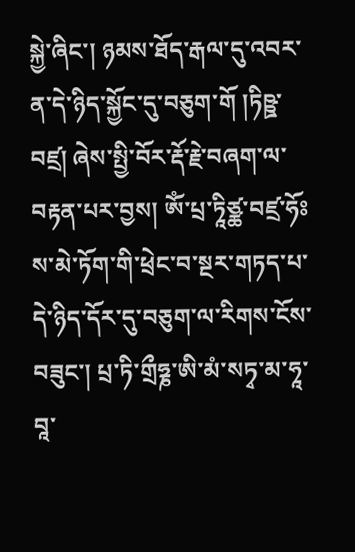སྐྱེ་ཞིང་། ཉམས་ཐོད་རྒལ་དུ་འབར་ན་དེ་ཉིད་སྐྱོང་དུ་བཅུག་གོ །ཏིཥྛ་བཛྲ། ཞེས་སྤྱི་བོར་རྡོ་རྗེ་བཞག་ལ་བརྟན་པར་བྱས། ཨོཾ་པྲ་ཏཱིཙྪ་བཛྲ་ཧོཿས་མེ་ཏོག་གི་ཕྲེང་བ་སྔར་གཏད་པ་དེ་ཉིད་དོར་དུ་བཅུག་ལ་རིགས་ངོས་བཟུང་། པྲ་ཏི་གྲྀཧྞ་ཨི་མཾ་སཏྭ་མ་ཧཱ་བཱ་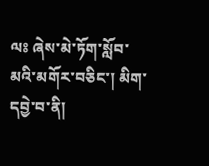ལཿ ཞེས་མེ་ཏོག་སློབ་མའི་མགོར་བཅིང་། མིག་དབྱེ་བ་ནི།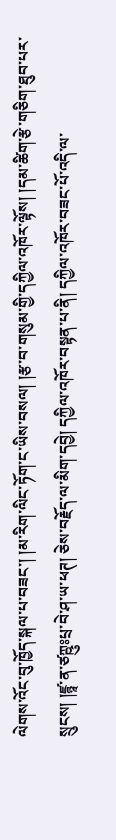ལེགས་འོང་བུ་ཁྱོད་སྐལ་པ་བཟང་། །མ་རིག་ལིང་ཏོག་ང་ཡིས་བསལ། །རྩ་བ་གསུམ་གྱི་དཀྱིལ་འཁོར་ལྟོས། །དམ་ཚིག་རྩེ་གཅིག་ཐུབ་པར་སྲུངས། །ཛྙཱ་ན་ཙཀྵུཿཔྲ་བེ་ཤ་ཡ་ཕཊ། ཅེས་བརྗོད་ལ་མིག་དབྱེ། དཀྱིལ་འཁོར་བསྟན་པ་ནི། དཀྱིལ་འཁོར་བཟང་པོ་འདི་ལ་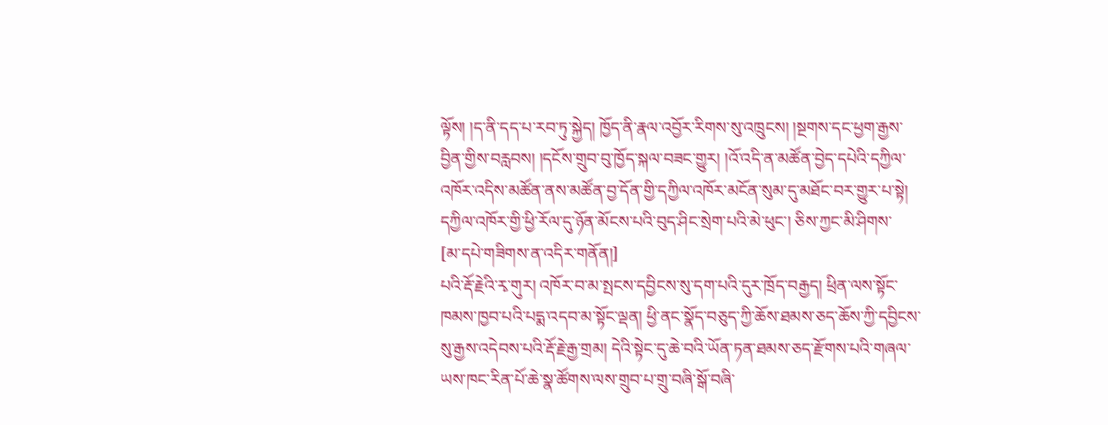ལྟོས། །ད་ནི་དད་པ་རབ་ཏུ་སྐྱེད། ཁྱོད་ནི་རྣལ་འབྱོར་རིགས་སུ་འཁྲུངས། །སྔགས་དང་ཕྱག་རྒྱས་བྱིན་གྱིས་བརླབས། །དངོས་གྲུབ་བུ་ཁྱོད་སྐལ་བཟང་གྱུར། །འོ་འདི་ན་མཚོན་བྱེད་དཔེའི་དཀྱིལ་འཁོར་འདིས་མཚོན་ནས་མཚོན་བྱ་དོན་གྱི་དཀྱིལ་འཁོར་མངོན་སུམ་དུ་མཐོང་བར་གྱུར་པ་སྟེ། དཀྱིལ་འཁོར་གྱི་ཕྱི་རོལ་དུ་ཉོན་མོངས་པའི་བུད་ཤིང་སྲེག་པའི་མེ་ཕུང་། ཅིས་ཀྱང་མི་ཤིགས་
[མ་དཔེ་གཟིགས་ན་འདིར་གནོན།]
པའི་རྡོ་རྗེའི་རྭ་གུར། འཁོར་བ་མ་སྤངས་དབྱིངས་སུ་དག་པའི་དུར་ཁྲོད་བརྒྱད། ཕྲིན་ལས་སྟོང་ཁམས་ཁྱབ་པའི་པདྨ་འདབ་མ་སྟོང་ལྡན། ཕྱི་ནང་སྣོད་བཅུད་ཀྱི་ཆོས་ཐམས་ཅད་ཆོས་ཀྱི་དབྱིངས་སུ་རྒྱས་འདེབས་པའི་རྡོ་རྗེ་རྒྱ་གྲམ། དེའི་སྟེང་དུ་ཆེ་བའི་ཡོན་ཏན་ཐམས་ཅད་རྫོགས་པའི་གཞལ་ཡས་ཁང་རིན་པོ་ཆེ་སྣ་ཚོགས་ལས་གྲུབ་པ་གྲུ་བཞི་སྒོ་བཞི་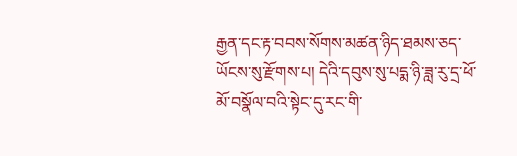རྒྱན་དང་རྟ་བབས་སོགས་མཚན་ཉིད་ཐམས་ཅད་ཡོངས་སུ་རྫོགས་པ། དེའི་དབུས་སུ་པདྨ་ཉི་ཟླ་རུ་དྲ་ཕོ་མོ་བསྣོལ་བའི་སྟེང་དུ་རང་གི་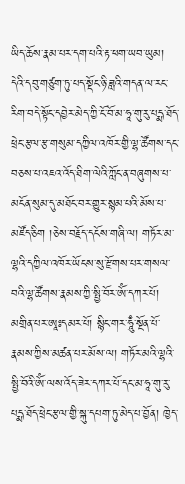ཡིད་ཆོས་རྣམ་པར་དག་པའི་རྟ་ཕག་ཡབ་ཡུམ། དེའི་དབུ་གཙུག་ཏུ་པད་སྡོང་ཉི་ཟླའི་གདན་ལ་རང་རིག་བདེ་སྟོང་དབྱེར་མེད་ཀྱི་ངོ་བོ་མ་ཧཱ་གུ་རུ་པདྨ་ཐོད་ཕྲེང་རྩལ་རྩ་གསུམ་དཀྱིལ་འཁོར་གྱི་ལྷ་ཚོགས་དང་བཅས་པ་འཇའ་འོད་ཐིག་ལེའི་ཀློང་ན་བཞུགས་པ་མངོན་སུམ་དུ་མཐོང་བར་གྱུར་སྙམ་པའི་མོས་པ་མཛོད་ཅིག །ཅེས་བརྗོད་དངོས་གཞི་ལ། གཏོར་མ་ལྷའི་དཀྱིལ་འཁོར་ཡོངས་སུ་རྫོགས་པར་གསལ་བའི་ལྷ་ཚོགས་རྣམས་ཀྱི་སྤྱི་བོར་ཨོཾ་དཀར་པོ། མགྲིན་པར་ཨཱཿདམར་པོ། སྙིང་གར་ཧཱུྃ་སྔོན་པོ་རྣམས་ཀྱིས་མཚན་པར་མོས་ལ། གཏོར་མའི་ལྷའི་སྤྱི་བོའི་ཨོཾ་ལས་འོད་ཟེར་དཀར་པོ་དང་མ་ཧཱ་གུ་རུ་པདྨ་ཐོད་ཕྲེང་རྩལ་གྱི་སྐུ་དཔག་ཏུ་མེད་པ་བྱོན། ཁྱེད་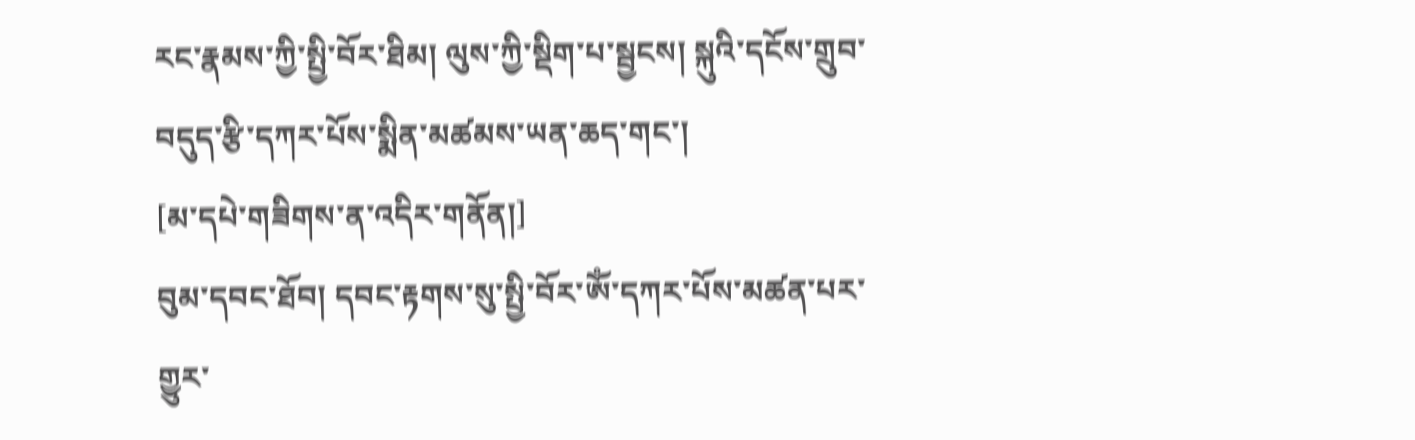རང་རྣམས་ཀྱི་སྤྱི་བོར་ཐིམ། ལུས་ཀྱི་སྡིག་པ་སྦྱངས། སྐུའི་དངོས་གྲུབ་བདུད་རྩི་དཀར་པོས་སྨིན་མཚམས་ཡན་ཆད་གང་།
[མ་དཔེ་གཟིགས་ན་འདིར་གནོན།]
བུམ་དབང་ཐོབ། དབང་རྟགས་སུ་སྤྱི་བོར་ཨོཾ་དཀར་པོས་མཚན་པར་གྱུར་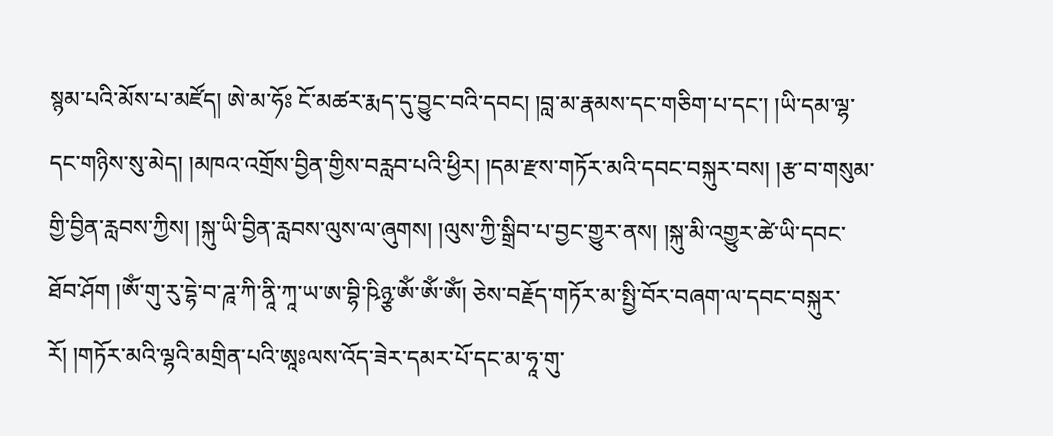སྙམ་པའི་མོས་པ་མཛོད། ཨེ་མ་ཧོཿ ངོ་མཚར་རྨད་དུ་བྱུང་བའི་དབང། །བླ་མ་རྣམས་དང་གཅིག་པ་དང་། །ཡི་དམ་ལྷ་དང་གཉིས་སུ་མེད། །མཁའ་འགྲོས་བྱིན་གྱིས་བརླབ་པའི་ཕྱིར། །དམ་རྫས་གཏོར་མའི་དབང་བསྐུར་བས། །རྩ་བ་གསུམ་གྱི་བྱིན་རླབས་ཀྱིས། །སྐུ་ཡི་བྱིན་རླབས་ལུས་ལ་ཞུགས། །ལུས་ཀྱི་སྒྲིབ་པ་བྱང་གྱུར་ནས། །སྐུ་མི་འགྱུར་ཚེ་ཡི་དབང་ཐོབ་ཤོག །ཨོཾ་གུ་རུ་དྷེ་བ་ཌཱ་ཀི་ནཱི་ཀཱ་ཡ་ཨ་བྷི་ཥིཉྩ་ཨོཾ་ཨོཾ་ཨོཾ། ཅེས་བརྗོད་གཏོར་མ་སྤྱི་བོར་བཞག་ལ་དབང་བསྐུར་རོ། །གཏོར་མའི་ལྷའི་མགྲིན་པའི་ཨཱཿལས་འོད་ཟེར་དམར་པོ་དང་མ་ཧཱ་གུ་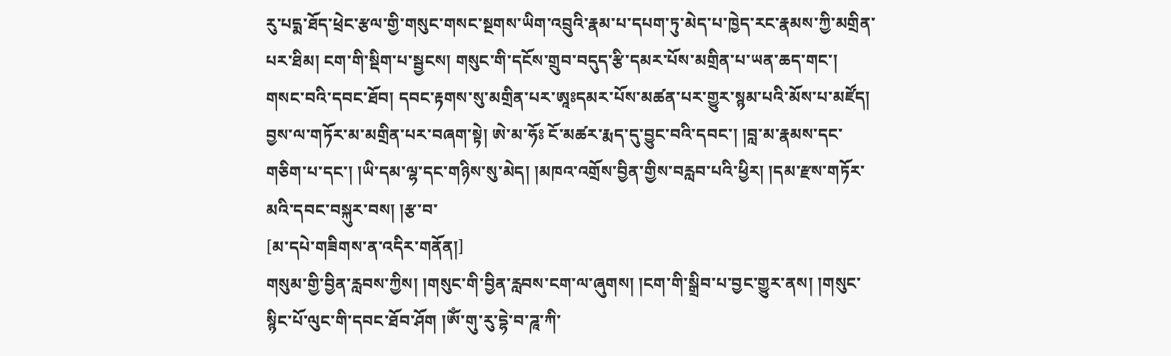རུ་པདྨ་ཐོད་ཕྲེང་རྩལ་གྱི་གསུང་གསང་སྔགས་ཡིག་འབྲུའི་རྣམ་པ་དཔག་ཏུ་མེད་པ་ཁྱེད་རང་རྣམས་ཀྱི་མགྲིན་པར་ཐིམ། ངག་གི་སྡིག་པ་སྦྱངས། གསུང་གི་དངོས་གྲུབ་བདུད་རྩི་དམར་པོས་མགྲིན་པ་ཡན་ཆད་གང་། གསང་བའི་དབང་ཐོབ། དབང་རྟགས་སུ་མགྲིན་པར་ཨཱཿདམར་པོས་མཚན་པར་གྱུར་སྙམ་པའི་མོས་པ་མཛོད། བྱས་ལ་གཏོར་མ་མགྲིན་པར་བཞག་སྟེ། ཨེ་མ་ཧོཿ ངོ་མཚར་རྨད་དུ་བྱུང་བའི་དབང་། །བླ་མ་རྣམས་དང་གཅིག་པ་དང་། །ཡི་དམ་ལྷ་དང་གཉིས་སུ་མེད། །མཁའ་འགྲོས་བྱིན་གྱིས་བརླབ་པའི་ཕྱིར། །དམ་རྫས་གཏོར་མའི་དབང་བསྐུར་བས། །རྩ་བ་
[མ་དཔེ་གཟིགས་ན་འདིར་གནོན།]
གསུམ་གྱི་བྱིན་རླབས་ཀྱིས། །གསུང་གི་བྱིན་རླབས་ངག་ལ་ཞུགས། །ངག་གི་སྒྲིབ་པ་བྱང་གྱུར་ནས། །གསུང་སྙིང་པོ་ལུང་གི་དབང་ཐོབ་ཤོག །ཨོཾ་གུ་རུ་དྷེ་བ་ཌཱ་ཀི་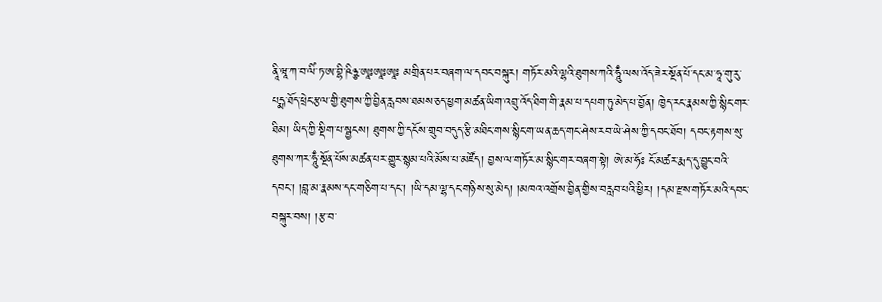ནཱི་ཝཱ་ཀ་བ་ལིཾ་ཏ་ཨ་བྷི་ཥིཉྩ་ཨཱཿཨཱཿཨཱཿ མགྲིན་པར་བཞག་ལ་དབང་བསྐུར། གཏོར་མའི་ལྷའི་ཐུགས་ཀའི་ཧཱུྃ་ལས་འོད་ཟེར་སྔོན་པོ་དང་མ་ཧཱ་གུ་རུ་པདྨ་ཐོད་ཕྲེང་རྩལ་གྱི་ཐུགས་ཀྱི་བྱིན་རླབས་ཐམས་ཅད་ཕྱག་མཚན་ཡིག་འབྲུ་འོད་ཐིག་གི་རྣམ་པ་དཔག་ཏུ་མེད་པ་བྱོན། ཁྱེད་རང་རྣམས་ཀྱི་སྙིང་གར་ཐིམ། ཡིད་ཀྱི་སྡིག་པ་སྦྱངས། ཐུགས་ཀྱི་དངོས་གྲུབ་བདུད་རྩི་མཐིང་གས་སྙིང་ག་ཡན་ཆད་གང་ཤེས་རབ་ཡེ་ཤེས་ཀྱི་དབང་ཐོབ། དབང་རྟགས་སུ་ཐུགས་ཀར་ཧཱུྃ་སྔོན་པོས་མཚན་པར་གྱུར་སྙམ་པའི་མོས་པ་མཛོད། བྱས་ལ་གཏོར་མ་སྙིང་གར་བཞག་སྟེ། ཨེ་མ་ཧོཿ ངོ་མཚར་རྨད་དུ་བྱུང་བའི་དབང་། །བླ་མ་རྣམས་དང་གཅིག་པ་དང་། །ཡི་དམ་ལྷ་དང་གཉིས་སུ་མེད། །མཁའ་འགྲོས་བྱིན་གྱིས་བརླབ་པའི་ཕྱིར། །དམ་རྫས་གཏོར་མའི་དབང་བསྐུར་བས། །རྩ་བ་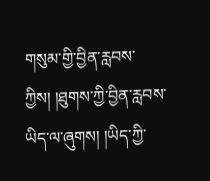གསུམ་གྱི་བྱིན་རླབས་ཀྱིས། །ཐུགས་ཀྱི་བྱིན་རླབས་ཡིད་ལ་ཞུགས། །ཡིད་ཀྱི་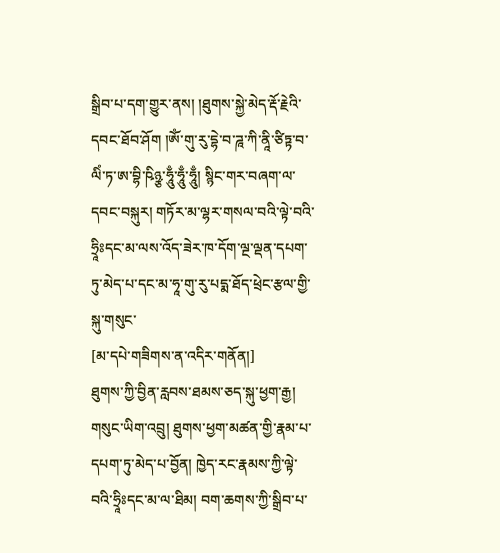སྒྲིབ་པ་དག་གྱུར་ནས། །ཐུགས་སྐྱེ་མེད་རྡོ་རྗེའི་དབང་ཐོབ་ཤོག །ཨོཾ་གུ་རུ་དྷེ་བ་ཌཱ་ཀི་ནཱི་ཙིཏྟ་བ་ལིཾ་ཏ་ཨ་བྷི་ཥིཉྩ་ཧཱུྃ་ཧཱུྃ་ཧཱུྃ། སྙིང་གར་བཞག་ལ་དབང་བསྐུར། གཏོར་མ་ལྷར་གསལ་བའི་ལྟེ་བའི་ཧྲཱིཿདང་མ་ལས་འོད་ཟེར་ཁ་དོག་ལྔ་ལྡན་དཔག་ཏུ་མེད་པ་དང་མ་ཧཱ་གུ་རུ་པདྨ་ཐོད་ཕྲེང་རྩལ་གྱི་སྐུ་གསུང་
[མ་དཔེ་གཟིགས་ན་འདིར་གནོན།]
ཐུགས་ཀྱི་བྱིན་རླབས་ཐམས་ཅད་སྐུ་ཕྱག་རྒྱ། གསུང་ཡིག་འབྲུ། ཐུགས་ཕྱག་མཚན་གྱི་རྣམ་པ་དཔག་ཏུ་མེད་པ་བྱོན། ཁྱེད་རང་རྣམས་ཀྱི་ལྟེ་བའི་ཧྲཱིཿདང་མ་ལ་ཐིམ། བག་ཆགས་ཀྱི་སྒྲིབ་པ་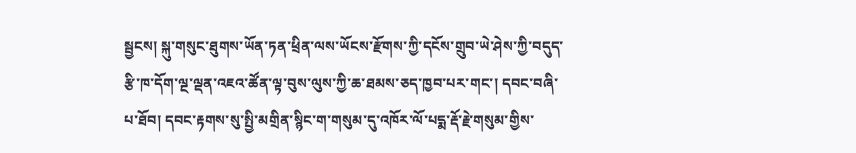སྦྱངས། སྐུ་གསུང་ཐུགས་ཡོན་ཏན་ཕྲིན་ལས་ཡོངས་རྫོགས་ཀྱི་དངོས་གྲུབ་ཡེ་ཤེས་ཀྱི་བདུད་རྩི་ཁ་དོག་ལྔ་ལྡན་འཇའ་ཚོན་ལྟ་བུས་ལུས་ཀྱི་ཆ་ཐམས་ཅད་ཁྱབ་པར་གང་། དབང་བཞི་པ་ཐོབ། དབང་རྟགས་སུ་སྤྱི་མགྲིན་སྙིང་ག་གསུམ་དུ་འཁོར་ལོ་པདྨ་རྡོ་རྗེ་གསུམ་གྱིས་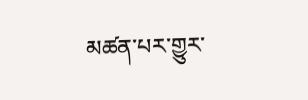མཚན་པར་གྱུར་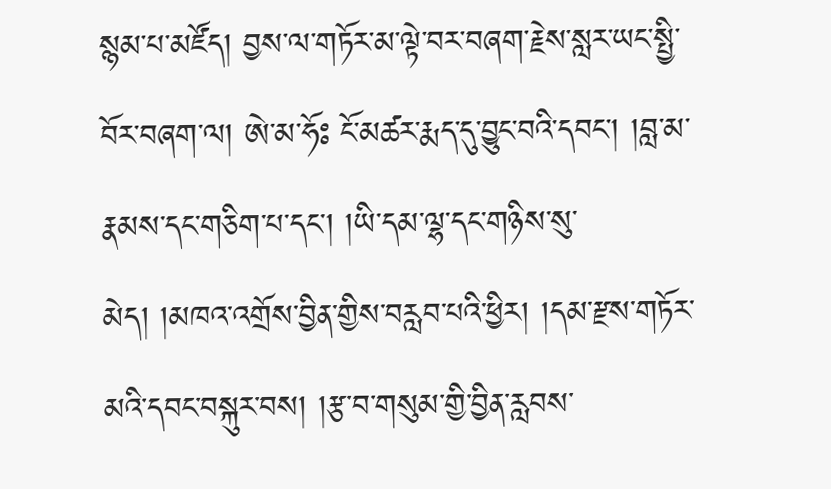སྙམ་པ་མཛོད། བྱས་ལ་གཏོར་མ་ལྟེ་བར་བཞག་རྗེས་སླར་ཡང་སྤྱི་བོར་བཞག་ལ། ཨེ་མ་ཧོཿ ངོ་མཚར་རྨད་དུ་བྱུང་བའི་དབང་། །བླ་མ་རྣམས་དང་གཅིག་པ་དང་། །ཡི་དམ་ལྷ་དང་གཉིས་སུ་མེད། །མཁའ་འགྲོས་བྱིན་གྱིས་བརླབ་པའི་ཕྱིར། །དམ་རྫས་གཏོར་མའི་དབང་བསྐུར་བས། །རྩ་བ་གསུམ་གྱི་བྱིན་རླབས་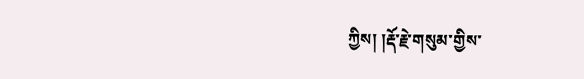ཀྱིས། །རྡོ་རྗེ་གསུམ་གྱིས་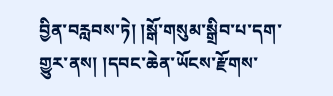བྱིན་བརླབས་ཏེ། །སྒོ་གསུམ་སྒྲིབ་པ་དག་གྱུར་ནས། །དབང་ཆེན་ཡོངས་རྫོགས་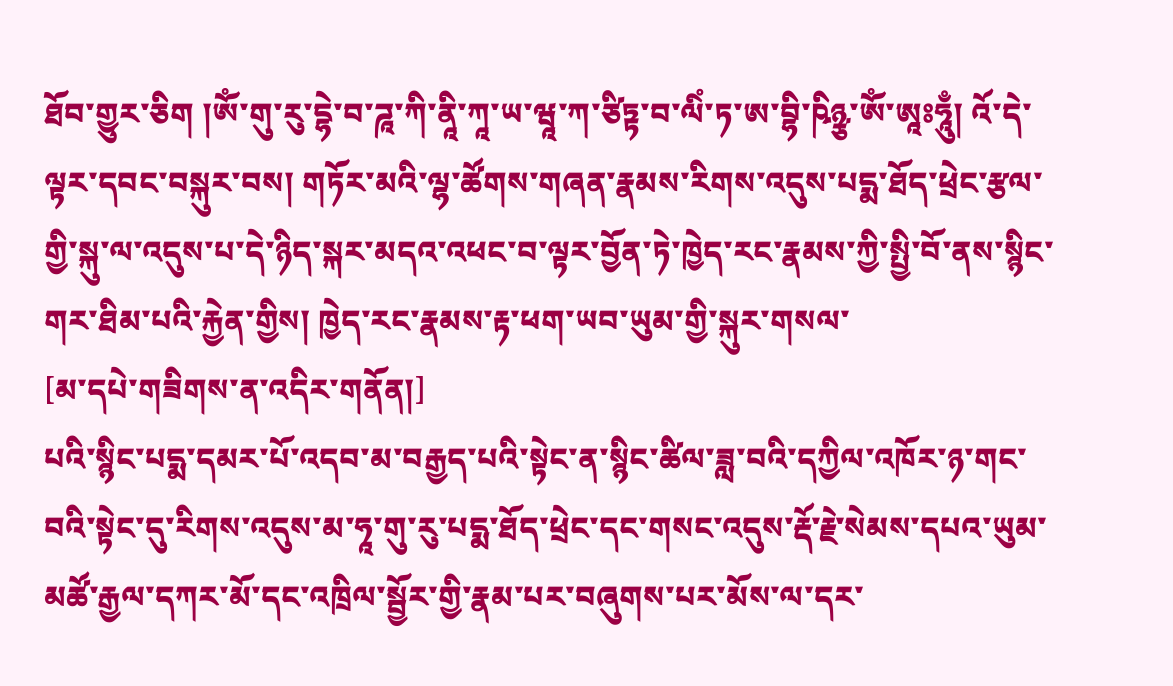ཐོབ་གྱུར་ཅིག །ཨོཾ་གུ་རུ་དྷེ་བ་ཌཱ་ཀི་ནཱི་ཀཱ་ཡ་ཝཱ་ཀ་ཙིཏྟ་བ་ལིཾ་ཏ་ཨ་བྷི་ཥིཉྩ་ཨོཾ་ཨཱཿཧཱུྃ། འོ་དེ་ལྟར་དབང་བསྐུར་བས། གཏོར་མའི་ལྷ་ཚོགས་གཞན་རྣམས་རིགས་འདུས་པདྨ་ཐོད་ཕྲེང་རྩལ་གྱི་སྐུ་ལ་འདུས་པ་དེ་ཉིད་སྐར་མདའ་འཕང་བ་ལྟར་བྱོན་ཏེ་ཁྱེད་རང་རྣམས་ཀྱི་སྤྱི་བོ་ནས་སྙིང་གར་ཐིམ་པའི་རྐྱེན་གྱིས། ཁྱེད་རང་རྣམས་རྟ་ཕག་ཡབ་ཡུམ་གྱི་སྐུར་གསལ་
[མ་དཔེ་གཟིགས་ན་འདིར་གནོན།]
པའི་སྙིང་པདྨ་དམར་པོ་འདབ་མ་བརྒྱད་པའི་སྟེང་ན་སྙིང་ཚིལ་ཟླ་བའི་དཀྱིལ་འཁོར་ཉ་གང་བའི་སྟེང་དུ་རིགས་འདུས་མ་ཧཱ་གུ་རུ་པདྨ་ཐོད་ཕྲེང་དང་གསང་འདུས་རྡོ་རྗེ་སེམས་དཔའ་ཡུམ་མཚོ་རྒྱལ་དཀར་མོ་དང་འཁྲིལ་སྦྱོར་གྱི་རྣམ་པར་བཞུགས་པར་མོས་ལ་དར་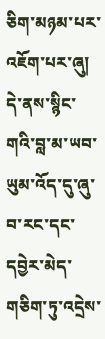ཅིག་མཉམ་པར་འཇོག་པར་ཞུ། དེ་ནས་སྙིང་གའི་བླ་མ་ཡབ་ཡུམ་འོད་དུ་ཞུ་བ་རང་དང་དབྱེར་མེད་གཅིག་ཏུ་འདྲེས་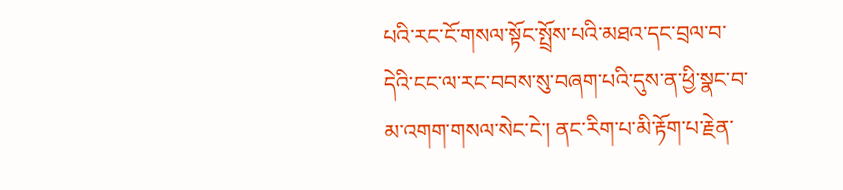པའི་རང་ངོ་གསལ་སྟོང་སྤྲོས་པའི་མཐའ་དང་བྲལ་བ་དེའི་ངང་ལ་རང་བབས་སུ་བཞག་པའི་དུས་ན་ཕྱི་སྣང་བ་མ་འགག་གསལ་སེང་ངེ་། ནང་རིག་པ་མི་རྟོག་པ་རྗེན་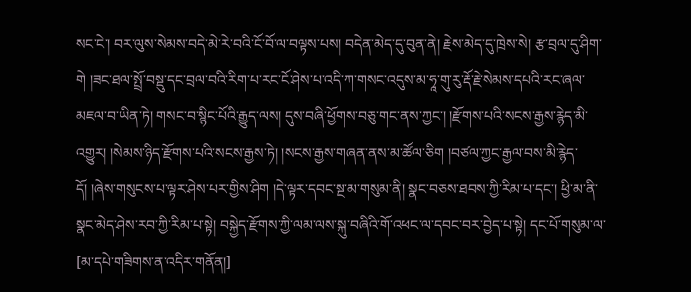སང་ངེ་། བར་ལུས་སེམས་བདེ་མེ་རེ་བའི་ངོ་བོ་ལ་བལྟས་པས། བདེན་མེད་དུ་བུན་ནེ། རྗེས་མེད་དུ་ཁྲེས་སེ། རྩ་བྲལ་དུ་ཤིག་གེ །ཟང་ཐལ་སྤྲོ་བསྡུ་དང་བྲལ་བའི་རིག་པ་རང་ངོ་ཤེས་པ་འདི་ཀ་གསང་འདུས་མ་ཧཱ་གུ་རུ་རྡོ་རྗེ་སེམས་དཔའི་རང་ཞལ་མཇལ་བ་ཡིན་ཏེ། གསང་བ་སྙིང་པོའི་རྒྱུད་ལས། དུས་བཞི་ཕྱོགས་བཅུ་གང་ནས་ཀྱང་། །རྫོགས་པའི་སངས་རྒྱས་རྙེད་མི་འགྱུར། །སེམས་ཉིད་རྫོགས་པའི་སངས་རྒྱས་ཏེ། །སངས་རྒྱས་གཞན་ནས་མ་ཚོལ་ཅིག །བཙལ་ཀྱང་རྒྱལ་བས་མི་རྙེད་དོ། །ཞེས་གསུངས་པ་ལྟར་ཤེས་པར་གྱིས་ཤིག །དེ་ལྟར་དབང་སྔ་མ་གསུམ་ནི། སྣང་བཅས་ཐབས་ཀྱི་རིམ་པ་དང་། ཕྱི་མ་ནི་སྣང་མེད་ཤེས་རབ་ཀྱི་རིམ་པ་སྟེ། བསྐྱེད་རྫོགས་ཀྱི་ལམ་ལས་སྐུ་བཞིའི་གོ་འཕང་ལ་དབང་བར་བྱེད་པ་སྟེ། དང་པོ་གསུམ་ལ་
[མ་དཔེ་གཟིགས་ན་འདིར་གནོན།]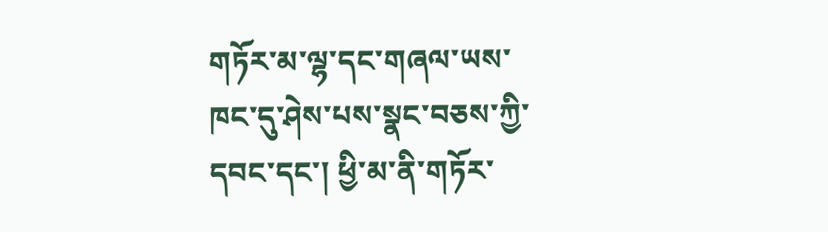གཏོར་མ་ལྷ་དང་གཞལ་ཡས་ཁང་དུ་ཤེས་པས་སྣང་བཅས་ཀྱི་དབང་དང་། ཕྱི་མ་ནི་གཏོར་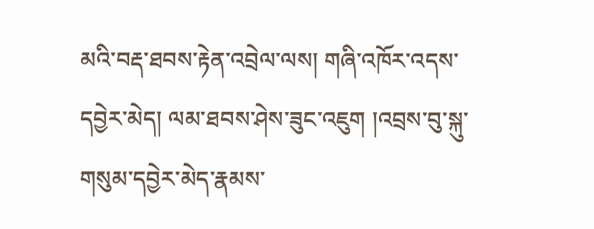མའི་བརྡ་ཐབས་རྟེན་འབྲེལ་ལས། གཞི་འཁོར་འདས་དབྱེར་མེད། ལམ་ཐབས་ཤེས་ཟུང་འཇུག །འབྲས་བུ་སྐུ་གསུམ་དབྱེར་མེད་རྣམས་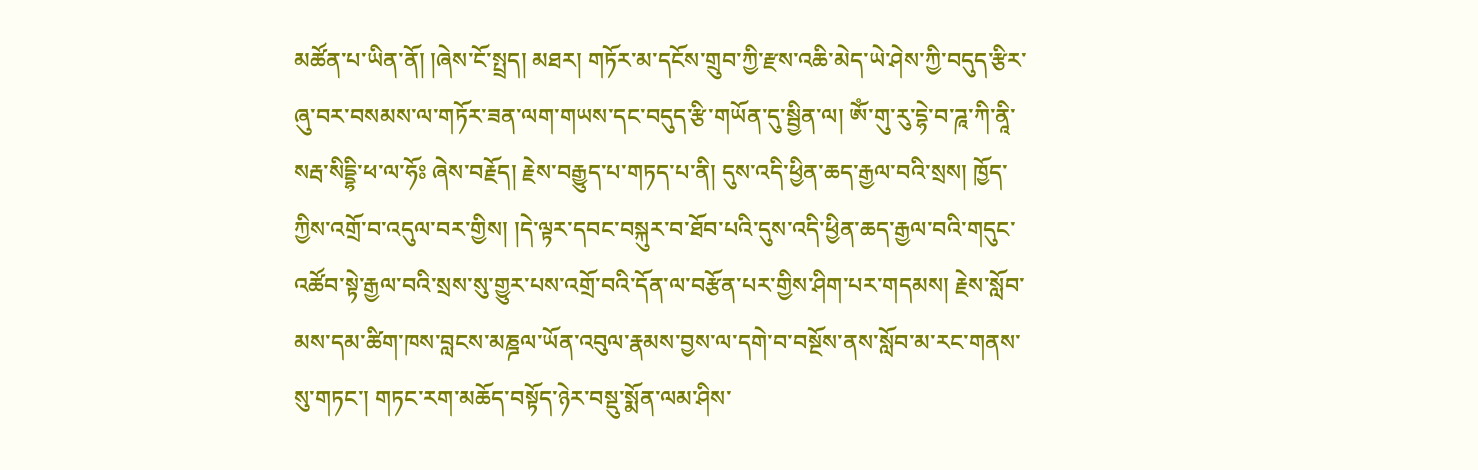མཚོན་པ་ཡིན་ནོ། །ཞེས་ངོ་སྤྲད། མཐར། གཏོར་མ་དངོས་གྲུབ་ཀྱི་རྫས་འཆི་མེད་ཡེ་ཤེས་ཀྱི་བདུད་རྩིར་ཞུ་བར་བསམས་ལ་གཏོར་ཟན་ལག་གཡས་དང་བདུད་རྩི་གཡོན་དུ་སྦྱིན་ལ། ཨོཾ་གུ་རུ་དྷེ་བ་ཌཱ་ཀི་ནཱི་སརྦ་སིདྡྷི་ཕ་ལ་ཧོཿ ཞེས་བརྗོད། རྗེས་བརྒྱུད་པ་གཏད་པ་ནི། དུས་འདི་ཕྱིན་ཆད་རྒྱལ་བའི་སྲས། ཁྱོད་ཀྱིས་འགྲོ་བ་འདུལ་བར་གྱིས། །དེ་ལྟར་དབང་བསྐུར་བ་ཐོབ་པའི་དུས་འདི་ཕྱིན་ཆད་རྒྱལ་བའི་གདུང་འཚོབ་སྟེ་རྒྱལ་བའི་སྲས་སུ་གྱུར་པས་འགྲོ་བའི་དོན་ལ་བརྩོན་པར་གྱིས་ཤིག་པར་གདམས། རྗེས་སློབ་མས་དམ་ཚིག་ཁས་བླངས་མཎྜལ་ཡོན་འབུལ་རྣམས་བྱས་ལ་དགེ་བ་བསྔོས་ནས་སློབ་མ་རང་གནས་སུ་གཏང་། གཏང་རག་མཆོད་བསྟོད་ཉེར་བསྡུ་སྨོན་ལམ་ཤིས་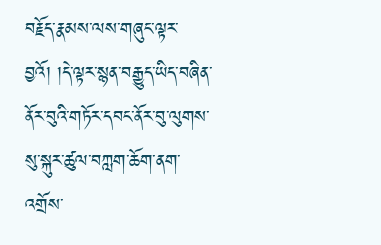བརྗོད་རྣམས་ལས་གཞུང་ལྟར་བྱའོ། །དེ་ལྟར་སྙན་བརྒྱུད་ཡིད་བཞིན་ནོར་བུའི་གཏོར་དབང་ནོར་བུ་ལུགས་སུ་སྐུར་ཚུལ་བཀླག་ཆོག་ནག་འགྲོས་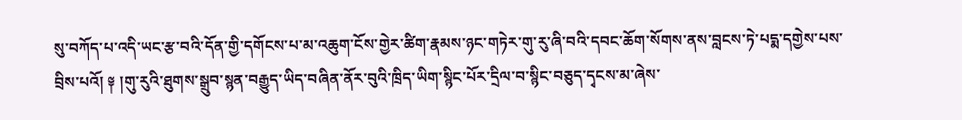སུ་བཀོད་པ་འདི་ཡང་རྩ་བའི་དོན་གྱི་དགོངས་པ་མ་འཆུག་ངོས་གྱེར་ཚིག་རྣམས་ཉང་གཏེར་གུ་རུ་ཞི་བའི་དབང་ཆོག་སོགས་ནས་བླངས་ཏེ་པདྨ་དགྱེས་པས་བྲིས་པའོ། ༈ །གུ་རུའི་ཐུགས་སྒྲུབ་སྙན་བརྒྱུད་ཡིད་བཞིན་ནོར་བུའི་ཁྲིད་ཡིག་སྙིང་པོར་དྲིལ་བ་སྙིང་བཅུད་དྭངས་མ་ཞེས་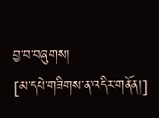བྱ་བ་བཞུགས།
[མ་དཔེ་གཟིགས་ན་འདིར་གནོན།]